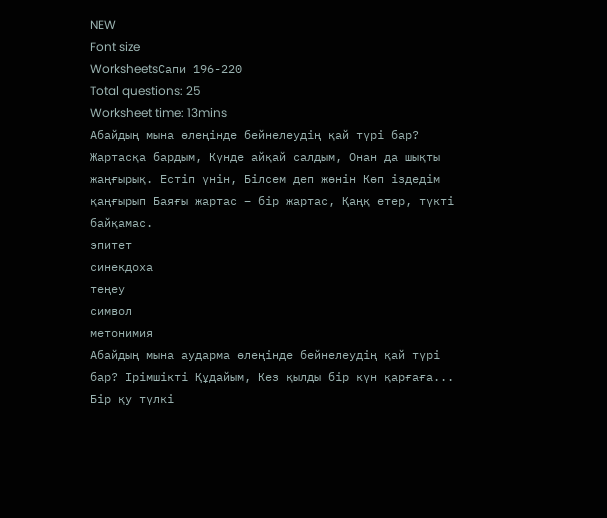NEW
Font size
WorksheetsСапи 196-220
Total questions: 25
Worksheet time: 13mins
Абайдың мына өлеңінде бейнелеудің қай түрі бар? Жартасқа бардым, Күнде айқай салдым, Онан да шықты жаңғырық. Естіп үнін, Білсем деп жөнін Көп іздедім қаңғырып Баяғы жартас – бір жартас, Қаңқ етер, түкті байқамас.
эпитет
синекдоха
теңеу
символ
метонимия
Абайдың мына аударма өлеңінде бейнелеудің қай түрі бар? Ірімшікті Құдайым, Кез қылды бір күн қарғаға... Бір қу түлкі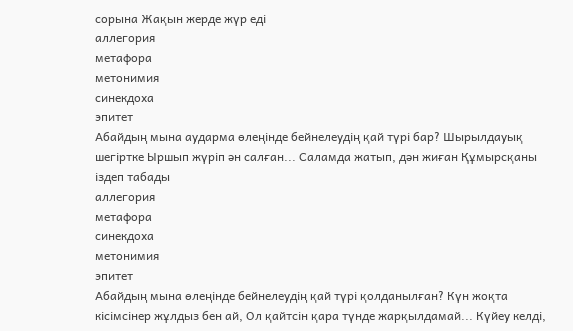сорына Жақын жерде жүр еді
аллегория
метафора
метонимия
синекдоха
эпитет
Абайдың мына аударма өлеңінде бейнелеудің қай түрі бар? Шырылдауық шегіртке Ыршып жүріп ән салған... Саламда жатып, дән жиған Құмырсқаны іздеп табады
аллегория
метафора
синекдоха
метонимия
эпитет
Абайдың мына өлеңінде бейнелеудің қай түрі қолданылған? Күн жоқта кісімсінер жұлдыз бен ай, Ол қайтсін қара түнде жарқылдамай... Күйеу келді,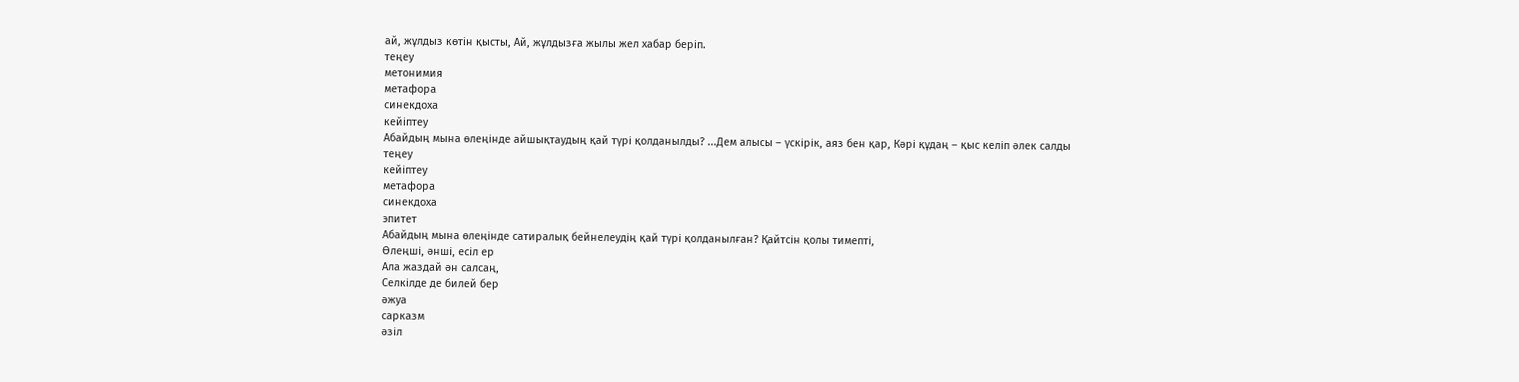ай, жұлдыз көтін қысты, Ай, жұлдызға жылы жел хабар беріп.
теңеу
метонимия
метафора
синекдоха
кейіптеу
Абайдың мына өлеңінде айшықтаудың қай түрі қолданылды? ...Дем алысы – үскірік, аяз бен қар, Кәрі құдаң – қыс келіп әлек салды
теңеу
кейіптеу
метафора
синекдоха
эпитет
Абайдың мына өлеңінде сатиралық бейнелеудің қай түрі қолданылған? Қайтсін қолы тимепті,
Өлеңші, әнші, есіл ер
Ала жаздай ән салсаң,
Селкілде де билей бер
әжуа
сарказм
әзіл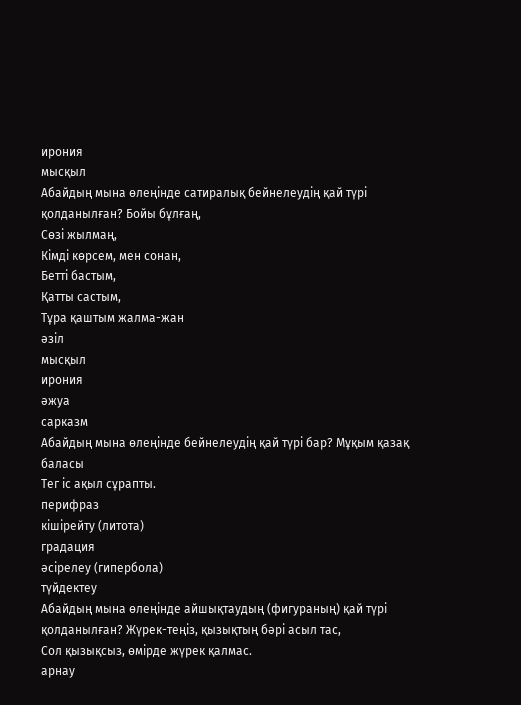ирония
мысқыл
Абайдың мына өлеңінде сатиралық бейнелеудің қай түрі қолданылған? Бойы бұлғаң,
Сөзі жылмаң,
Кімді көрсем, мен сонан,
Бетті бастым,
Қатты састым,
Тұра қаштым жалма-жан
әзіл
мысқыл
ирония
әжуа
сарказм
Абайдың мына өлеңінде бейнелеудің қай түрі бар? Мұқым қазақ баласы
Тег іс ақыл сұрапты.
перифраз
кішірейту (литота)
градация
әсірелеу (гипербола)
түйдектеу
Абайдың мына өлеңінде айшықтаудың (фигураның) қай түрі қолданылған? Жүрек-теңіз, қызықтың бәрі асыл тас,
Сол қызықсыз, өмірде жүрек қалмас.
арнау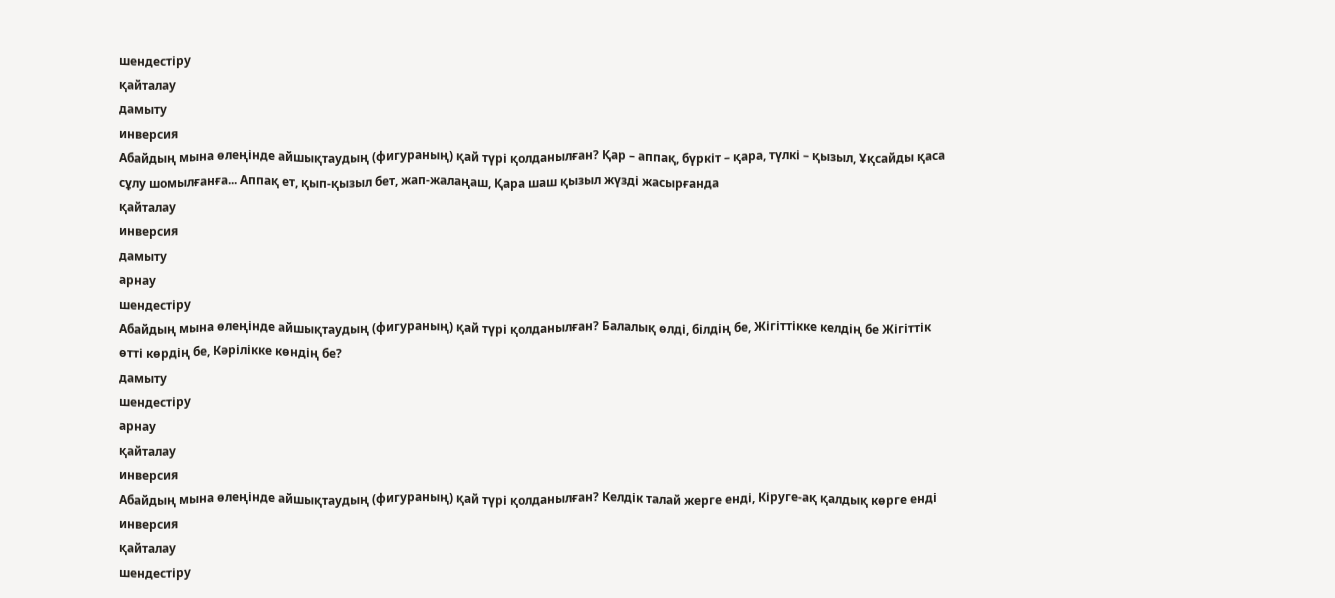шендестіру
қайталау
дамыту
инверсия
Абайдың мына өлеңінде айшықтаудың (фигураның) қай түрі қолданылған? Қар – аппақ, бүркіт – қара, түлкі – қызыл, Ұқсайды қаса сұлу шомылғанға... Аппақ ет, қып-қызыл бет, жап-жалаңаш, Қара шаш қызыл жүзді жасырғанда
қайталау
инверсия
дамыту
арнау
шендестіру
Абайдың мына өлеңінде айшықтаудың (фигураның) қай түрі қолданылған? Балалық өлді, білдің бе, Жігіттікке келдің бе Жігіттік өтті көрдің бе, Кәрілікке көндің бе?
дамыту
шендестіру
арнау
қайталау
инверсия
Абайдың мына өлеңінде айшықтаудың (фигураның) қай түрі қолданылған? Келдік талай жерге енді, Кіруге-ақ қалдық көрге енді
инверсия
қайталау
шендестіру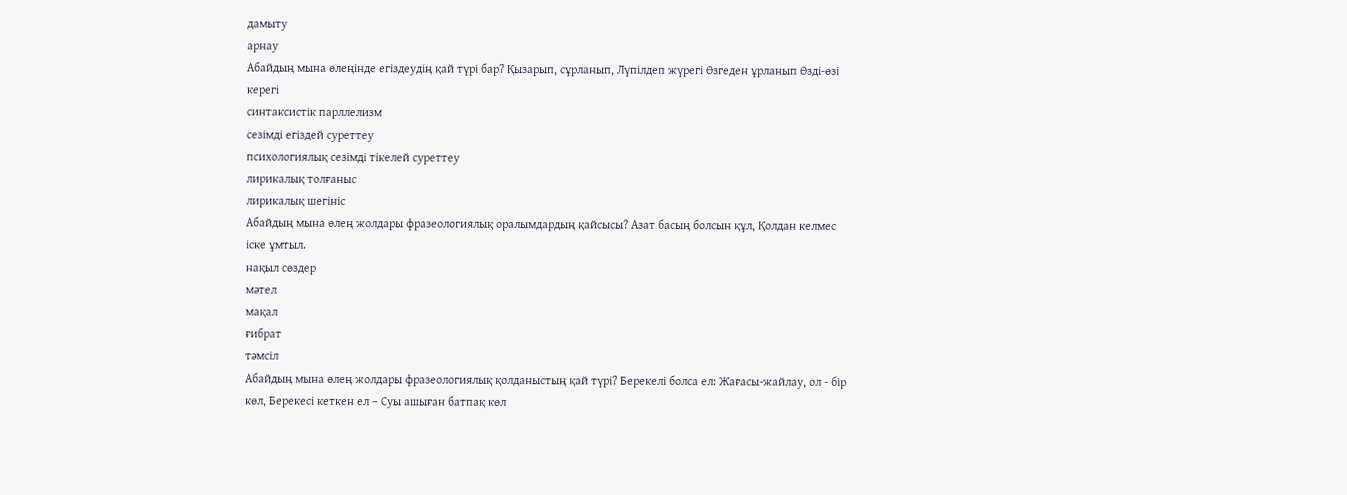дамыту
арнау
Абайдың мына өлеңінде егіздеудің қай түрі бар? Қызарып, сұрланып, Лүпілдеп жүрегі Өзгеден ұрланып Өзді-өзі керегі
синтаксистік парллелизм
сезімді егіздей суреттеу
психологиялық сезімді тікелей суреттеу
лирикалық толғаныс
лирикалық шегініс
Абайдың мына өлең жолдары фразеологиялық оралымдардың қайсысы? Азат басың болсын құл, Қолдан келмес іске ұмтыл.
нақыл сөздер
мәтел
мақал
ғибрат
тәмсіл
Абайдың мына өлең жолдары фразеологиялық қолданыстың қай түрі? Берекелі болса ел: Жағасы-жайлау, ол - бір көл, Берекесі кеткен ел – Суы ашыған батпақ көл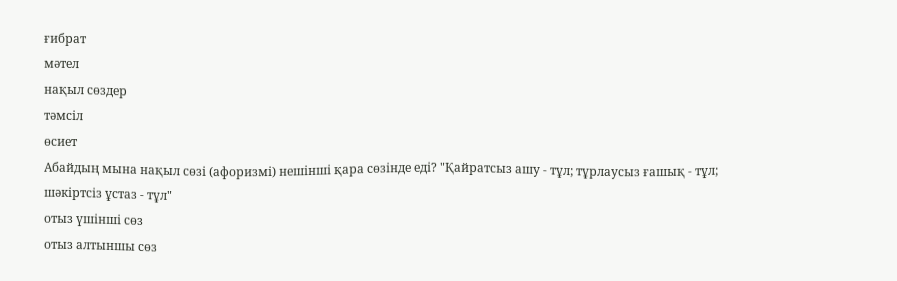ғибрат
мәтел
нақыл сөздер
тәмсіл
өсиет
Абайдың мына нақыл сөзі (афоризмі) нешінші қара сөзінде еді? "Қайратсыз ашу - тұл; тұрлаусыз ғашық - тұл; шәкіртсіз ұстаз - тұл"
отыз үшінші сөз
отыз алтыншы сөз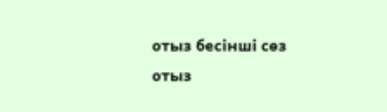отыз бесінші сөз
отыз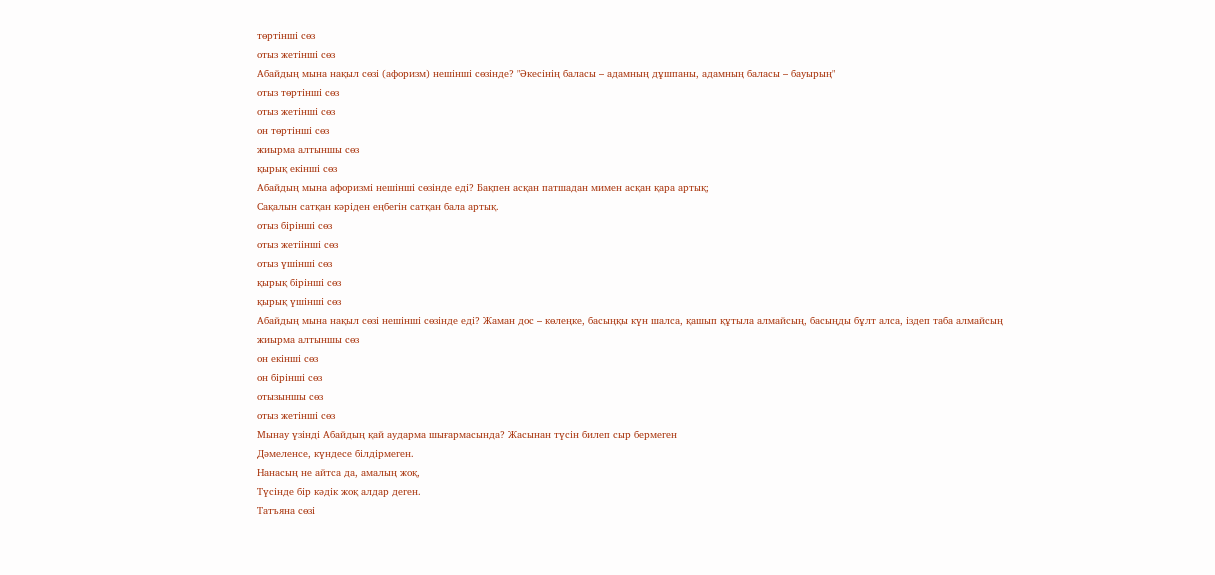төртінші сөз
отыз жетінші сөз
Абайдың мына нақыл сөзі (афоризм) нешінші сөзінде? "Әкесінің баласы – адамның дұшпаны, адамның баласы – бауырың"
отыз төртінші сөз
отыз жетінші сөз
он төртінші сөз
жиырма алтыншы сөз
қырық екінші сөз
Абайдың мына афоризмі нешінші сөзінде еді? Бақпен асқан патшадан мимен асқан қара артық;
Сақалын сатқан кәріден еңбегін сатқан бала артық.
отыз бірінші сөз
отыз жетіінші сөз
отыз үшінші сөз
қырық бірінші сөз
қырық үшінші сөз
Абайдың мына нақыл сөзі нешінші сөзінде еді? Жаман дос – көлеңке, басыңқы күн шалса, қашып құтыла алмайсың, басыңды бұлт алса, іздеп таба алмайсың
жиырма алтыншы сөз
он екінші сөз
он бірінші сөз
отызыншы сөз
отыз жетінші сөз
Мынау үзінді Абайдың қай аударма шығармасында? Жасынан түсін билеп сыр бермеген
Дәмеленсе, күндесе білдірмеген.
Нанасың не айтса да, амалың жоқ,
Түсінде бір кәдік жоқ алдар деген.
Татъяна сөзі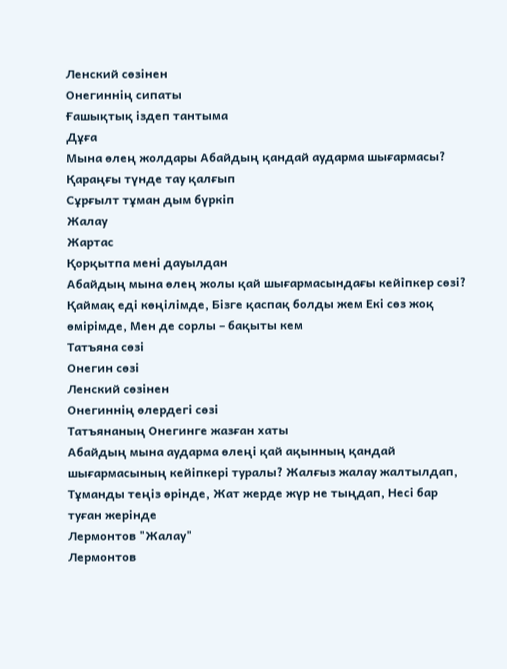Ленский сөзінен
Онегиннің сипаты
Ғашықтық іздеп тантыма
Дұға
Мына өлең жолдары Абайдың қандай аударма шығармасы?
Қараңғы түнде тау қалғып
Сұрғылт тұман дым бүркіп
Жалау
Жартас
Қорқытпа мені дауылдан
Абайдың мына өлең жолы қай шығармасындағы кейіпкер сөзі? Қаймақ еді көңілімде, Бізге қаспақ болды жем Екі сөз жоқ өмірімде, Мен де сорлы – бақыты кем
Татъяна сөзі
Онегин сөзі
Ленский сөзінен
Онегиннің өлердегі сөзі
Татъянаның Онегинге жазған хаты
Абайдың мына аударма өлеңі қай ақынның қандай шығармасының кейіпкері туралы? Жалғыз жалау жалтылдап, Тұманды теңіз өрінде, Жат жерде жүр не тыңдап, Несі бар туған жерінде
Лермонтов "Жалау"
Лермонтов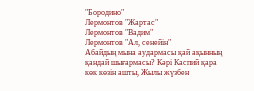"Бородино"
Лермонтов "Жартас"
Лермонтов "Вадим"
Лермонтов "Ал, сенейін"
Абайдың мына аудармасы қай ақынның қандай шығармасы? Кәрі Каспий қара көк көзін ашты, Жылы жүзбен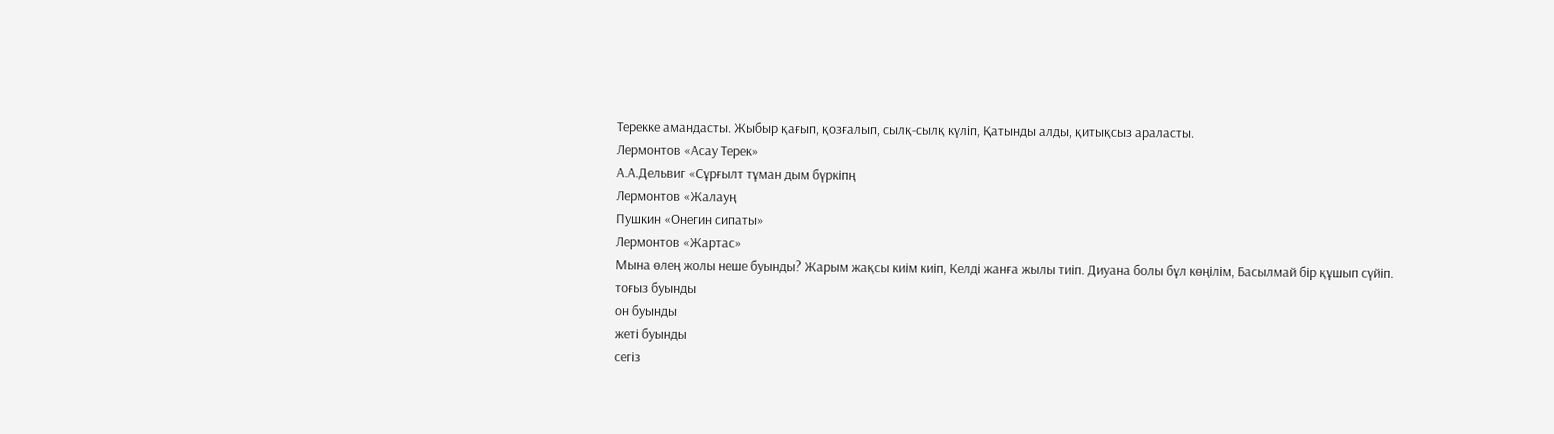Терекке амандасты. Жыбыр қағып, қозғалып, сылқ-сылқ күліп, Қатынды алды, қитықсыз араласты.
Лермонтов «Асау Терек»
А.А.Дельвиг «Сұрғылт тұман дым бүркіпң
Лермонтов «Жалауң
Пушкин «Онегин сипаты»
Лермонтов «Жартас»
Мына өлең жолы неше буынды? Жарым жақсы киім киіп, Келді жанға жылы тиіп. Диуана болы бұл көңілім, Басылмай бір құшып сүйіп.
тоғыз буынды
он буынды
жеті буынды
сегіз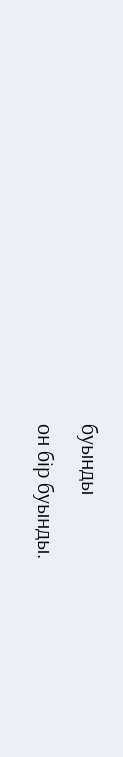буынды
он бір буынды.